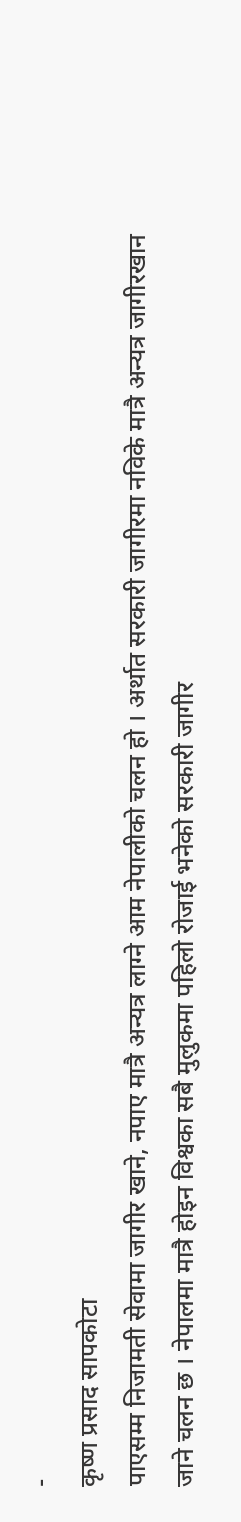-
कृष्ण प्रसाद सापकोटा
पाएसम्म निजामती सेवामा जागीर खाने, नपाए मात्रै अन्यत्र लाग्ने आम नेपालीको चलन हो । अर्थात सरकारी जागीरमा नविके मात्रै अन्यत्र जागीरखान जाने चलन छ । नेपालमा मात्रै होइन विश्वका सबै मुलुकमा पहिलो रोजाई भनेको सरकारी जागीर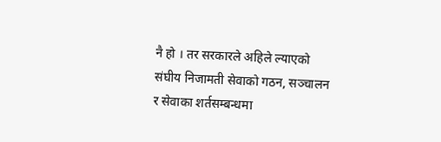नै हो । तर सरकारले अहिले ल्याएको संघीय निजामती सेवाको गठन, सञ्चालन र सेवाका शर्तसम्बन्धमा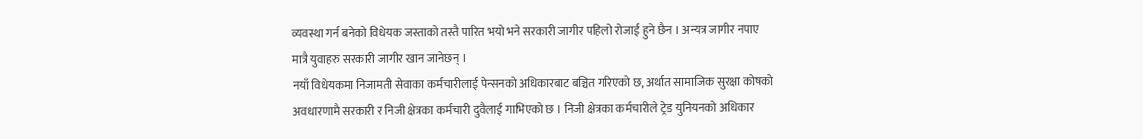व्यवस्था गर्न बनेको विधेयक जस्ताको तस्तै पारित भयो भने सरकारी जागीर पहिलो रोजाई हुने छैन । अन्यत्र जागीर नपाए मात्रै युवाहरु सरकारी जागीर खान जानेछन् ।
नयाँ विधेयकमा निजामती सेवाका कर्मचारीलाई पेन्सनको अधिकारबाट बञ्चित गरिएको छ, अर्थात सामाजिक सुरक्षा कोषको अवधारणामै सरकारी र निजी क्षेत्रका कर्मचारी दुवैलाई गाभिएको छ । निजी क्षेत्रका कर्मचारीले ट्रेड युनियनको अधिकार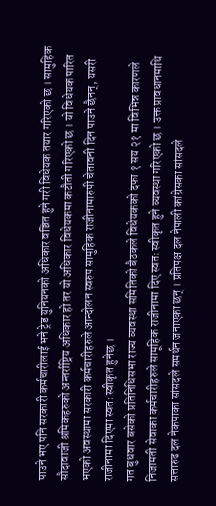पाउने भए पनि सरकारी कर्मचारीलाई भने ट्रेड युनियनको अधिकार वञ्चित हुने गरी विधेयक तयार गरिएको छ । सामुहिक सौदावाजी श्रमिकहरुको अन्तर्राष्ट्रिय अधिकार हो तर यो अधिकार विधेयकमा कटौती गरिएको छ । यो विधेयक पारित भएको अवस्थामा सरकारी कर्मचारीहरुले आन्दोलन स्वरुप सामुहिक राजीनामारुपी चेतावनी दिन पाउने छैनन्, यसरी राजीनामा दिएमा स्वतः स्वीकृत हुनेछ ।
गत बुधवार बसेको प्रतिनिधिसभा राज्य व्यवस्था समितिको बैठकले विधेयकको दफा १ सय २१ मा विभिन्न कारणले निजामती सेवाका कर्मचारीहरुले सामूहिक राजीनामा दिए स्वतः स्वीकृत हुने व्यवस्था गरिएको छ । उक्त प्रावधानमाथि सत्तारुढ दल नेकपाका सांसदले समर्थन जनाएका छन् । प्रतिपक्ष दल नेपाली कांग्रेसका सांसदले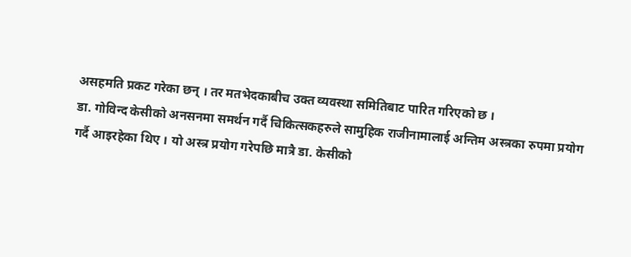असहमति प्रकट गरेका छन् । तर मतभेदकाबीच उक्त व्यवस्था समितिबाट पारित गरिएको छ ।
डा. गोविन्द केसीको अनसनमा समर्थन गर्दै चिकित्सकहरुले सामुहिक राजीनामालाई अन्तिम अस्त्रका रुपमा प्रयोग गर्दै आइरहेका थिए । यो अस्त्र प्रयोग गरेपछि मात्रै डा. केसीको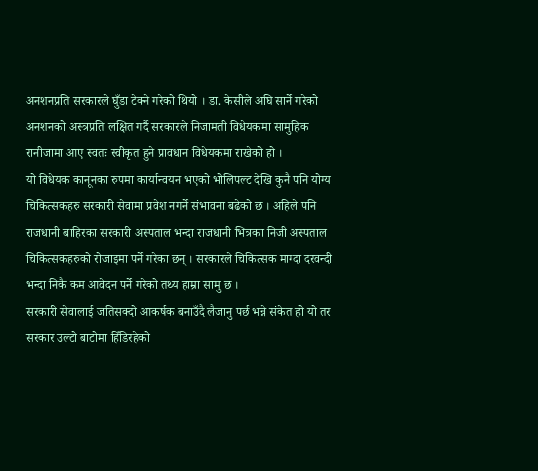अनशनप्रति सरकारले घुँडा टेक्ने गरेको थियो । डा. केसीले अघि सार्ने गरेको अनशनको अस्त्रप्रति लक्षित गर्दै सरकारले निजामती विधेयकमा सामुहिक रानीजामा आए स्वतः स्वीकृत हुने प्रावधान विधेयकमा राखेको हो ।
यो विधेयक कानूनका रुपमा कार्यान्वयन भएको भोलिपल्ट देखि कुनै पनि योग्य चिकित्सकहरु सरकारी सेवामा प्रवेश नगर्ने संभावना बढेको छ । अहिले पनि राजधानी बाहिरका सरकारी अस्पताल भन्दा राजधानी भित्रका निजी अस्पताल चिकित्सकहरुको रोजाइमा पर्ने गरेका छन् । सरकारले चिकित्सक माग्दा दरवन्दी भन्दा निकै कम आवेदन पर्ने गरेको तथ्य हाम्रा सामु छ ।
सरकारी सेवालाई जतिसक्दो आकर्षक बनाउँदै लैजानु पर्छ भन्ने संकेत हो यो तर सरकार उल्टो बाटोमा हिँडिरहेको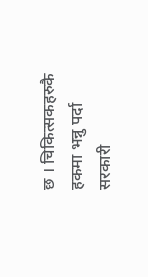छ । चिकित्सकहरुकै हकमा भन्नु पर्दा सरकारी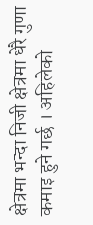क्षेत्रमा भन्दा निजी क्षेत्रमा धेरै गुणा कमाइ हुने गर्छ । अहिलेको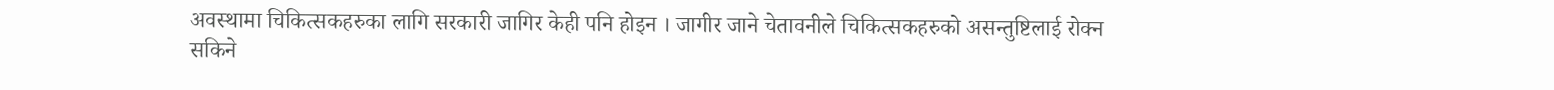अवस्थामा चिकित्सकहरुका लागि सरकारी जागिर केही पनि होइन । जागीर जाने चेतावनीले चिकित्सकहरुको असन्तुष्टिलाई रोक्न सकिने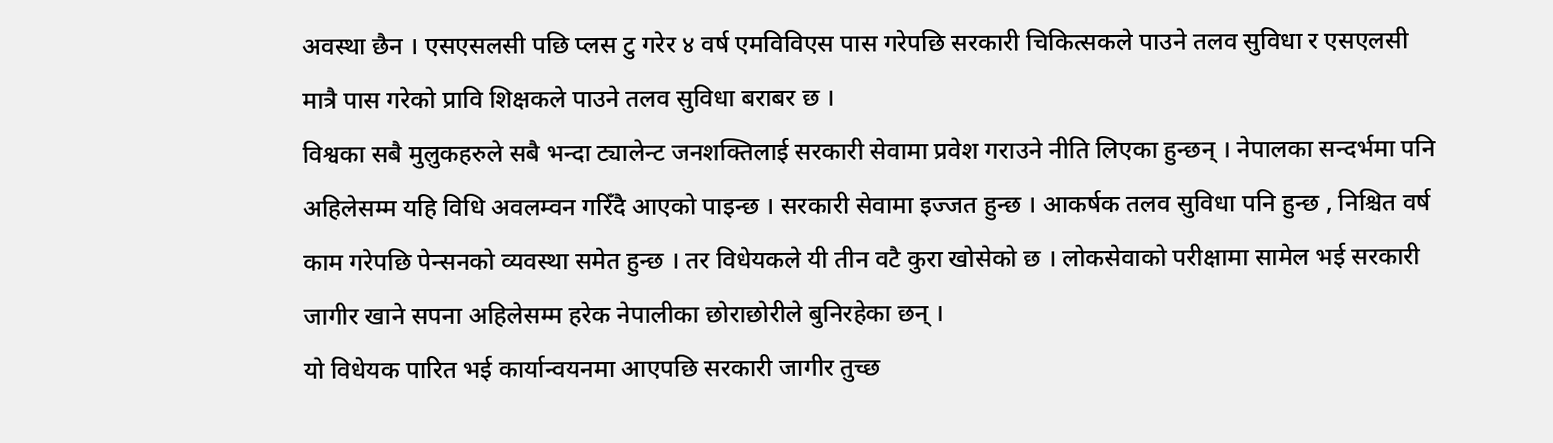अवस्था छैन । एसएसलसी पछि प्लस टु गरेर ४ वर्ष एमविविएस पास गरेपछि सरकारी चिकित्सकले पाउने तलव सुविधा र एसएलसी मात्रै पास गरेको प्रावि शिक्षकले पाउने तलव सुविधा बराबर छ ।
विश्वका सबै मुलुकहरुले सबै भन्दा ट्यालेन्ट जनशक्तिलाई सरकारी सेवामा प्रवेश गराउने नीति लिएका हुन्छन् । नेपालका सन्दर्भमा पनि अहिलेसम्म यहि विधि अवलम्वन गरिँदै आएको पाइन्छ । सरकारी सेवामा इज्जत हुन्छ । आकर्षक तलव सुविधा पनि हुन्छ , निश्चित वर्ष काम गरेपछि पेन्सनको व्यवस्था समेत हुन्छ । तर विधेयकले यी तीन वटै कुरा खोसेको छ । लोकसेवाको परीक्षामा सामेल भई सरकारी जागीर खाने सपना अहिलेसम्म हरेक नेपालीका छोराछोरीले बुनिरहेका छन् ।
यो विधेयक पारित भई कार्यान्वयनमा आएपछि सरकारी जागीर तुच्छ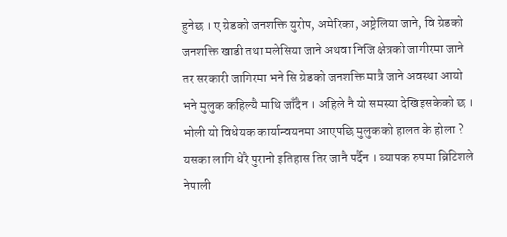हुनेछ । ए ग्रेडको जनशक्ति युरोप, अमेरिका, अष्ट्रेलिया जाने, वि ग्रेडको जनशक्ति खाडी तथा मलेसिया जाने अथवा निजि क्षेत्रको जागीरमा जाने तर सरकारी जागिरमा भने सि ग्रेडको जनशक्ति मात्रै जाने अवस्था आयो भने मुलुक कहिल्यै माथि जाँदैन । अहिले नै यो समस्या देखिइसकेको छ । भोली यो विधेयक कार्यान्वयनमा आएपछि मुलुकको हालत के होला ? यसका लागि धेरै पुरानो इतिहास तिर जानै पर्दैन । व्यापक रुपमा व्रिटिशले नेपाली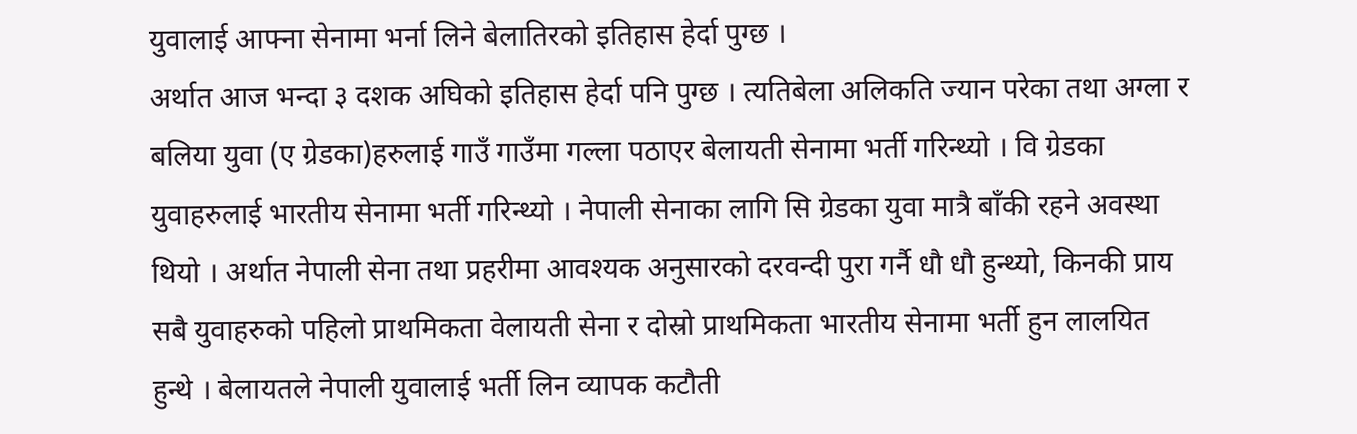युवालाई आफ्ना सेनामा भर्ना लिने बेलातिरको इतिहास हेर्दा पुग्छ ।
अर्थात आज भन्दा ३ दशक अघिको इतिहास हेर्दा पनि पुग्छ । त्यतिबेला अलिकति ज्यान परेका तथा अग्ला र बलिया युवा (ए ग्रेडका)हरुलाई गाउँ गाउँमा गल्ला पठाएर बेलायती सेनामा भर्ती गरिन्थ्यो । वि ग्रेडका युवाहरुलाई भारतीय सेनामा भर्ती गरिन्थ्यो । नेपाली सेनाका लागि सि ग्रेडका युवा मात्रै बाँकी रहने अवस्था थियो । अर्थात नेपाली सेना तथा प्रहरीमा आवश्यक अनुसारको दरवन्दी पुरा गर्नै धौ धौ हुन्थ्यो, किनकी प्राय सबै युवाहरुको पहिलो प्राथमिकता वेलायती सेना र दोस्रो प्राथमिकता भारतीय सेनामा भर्ती हुन लालयित हुन्थे । बेलायतले नेपाली युवालाई भर्ती लिन व्यापक कटौती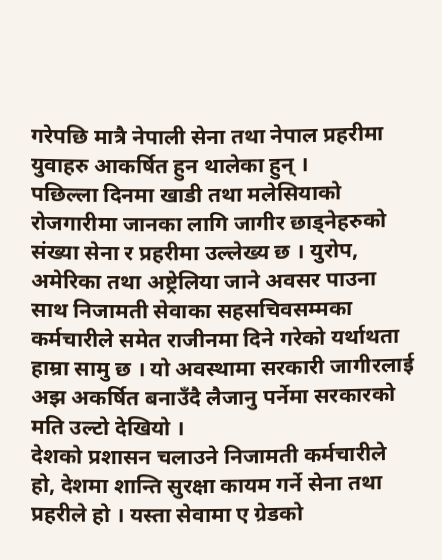गरेपछि मात्रै नेपाली सेना तथा नेपाल प्रहरीमा युवाहरु आकर्षित हुन थालेका हुन् ।
पछिल्ला दिनमा खाडी तथा मलेसियाको रोजगारीमा जानका लागि जागीर छाड्नेहरुको संख्या सेना र प्रहरीमा उल्लेख्य छ । युरोप, अमेरिका तथा अष्ट्रेलिया जाने अवसर पाउना साथ निजामती सेवाका सहसचिवसम्मका कर्मचारीले समेत राजीनमा दिने गरेको यर्थाथता हाम्रा सामु छ । यो अवस्थामा सरकारी जागीरलाई अझ अकर्षित बनाउँदै लैजानु पर्नेमा सरकारको मति उल्टो देखियो ।
देशको प्रशासन चलाउने निजामती कर्मचारीले हो, देशमा शान्ति सुरक्षा कायम गर्ने सेना तथा प्रहरीले हो । यस्ता सेवामा ए ग्रेडको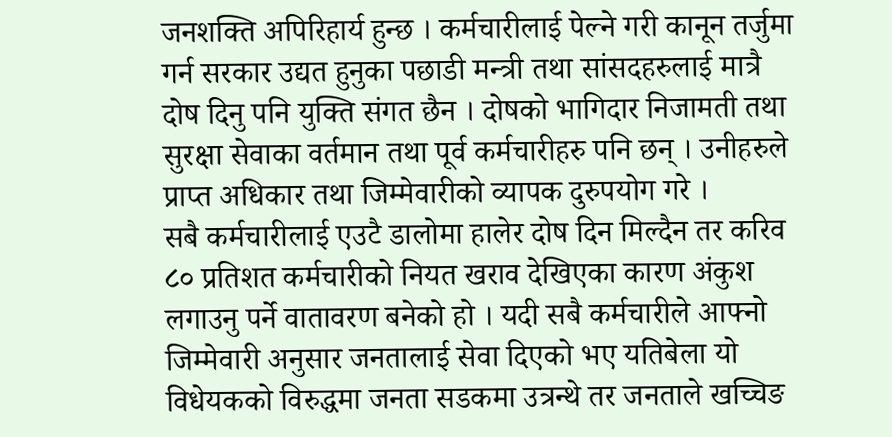जनशक्ति अपिरिहार्य हुन्छ । कर्मचारीलाई पेल्ने गरी कानून तर्जुमा गर्न सरकार उद्यत हुनुका पछाडी मन्त्री तथा सांसदहरुलाई मात्रै दोष दिनु पनि युक्ति संगत छैन । दोषको भागिदार निजामती तथा सुरक्षा सेवाका वर्तमान तथा पूर्व कर्मचारीहरु पनि छन् । उनीहरुले प्राप्त अधिकार तथा जिम्मेवारीको व्यापक दुरुपयोग गरे ।
सबै कर्मचारीलाई एउटै डालोमा हालेर दोष दिन मिल्दैन तर करिव ८० प्रतिशत कर्मचारीको नियत खराव देखिएका कारण अंकुश लगाउनु पर्ने वातावरण बनेको हो । यदी सबै कर्मचारीले आफ्नो जिम्मेवारी अनुसार जनतालाई सेवा दिएको भए यतिबेला यो विधेयकको विरुद्धमा जनता सडकमा उत्रन्थे तर जनताले खच्चिङ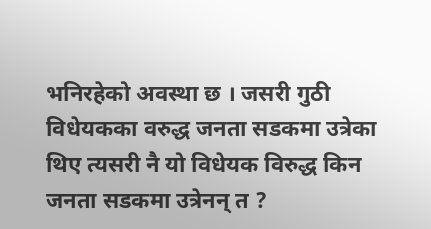भनिरहेको अवस्था छ । जसरी गुठी विधेयकका वरुद्ध जनता सडकमा उत्रेका थिए त्यसरी नै यो विधेयक विरुद्ध किन जनता सडकमा उत्रेनन् त ?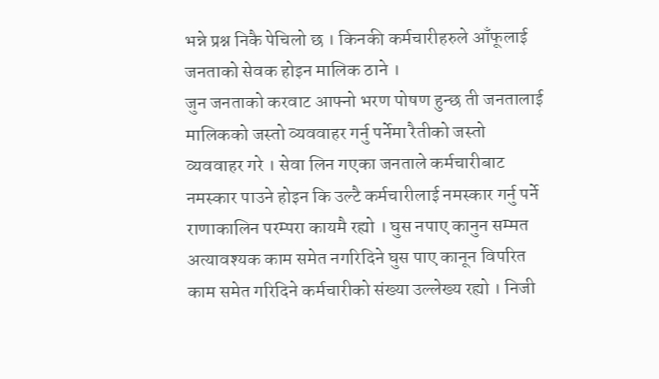भन्ने प्रश्न निकै पेचिलो छ । किनकी कर्मचारीहरुले आँफूलाई जनताको सेवक होइन मालिक ठाने ।
जुन जनताको करवाट आफ्नो भरण पोषण हुन्छ ती जनतालाई मालिकको जस्तो व्यववाहर गर्नु पर्नेमा रैतीको जस्तो व्यववाहर गरे । सेवा लिन गएका जनताले कर्मचारीबाट नमस्कार पाउने होइन कि उल्टै कर्मचारीलाई नमस्कार गर्नु पर्ने राणाकालिन परम्परा कायमै रह्यो । घुस नपाए कानुन सम्मत अत्यावश्यक काम समेत नगरिदिने घुस पाए कानून विपरित काम समेत गरिदिने कर्मचारीको संख्या उल्लेख्य रह्यो । निजी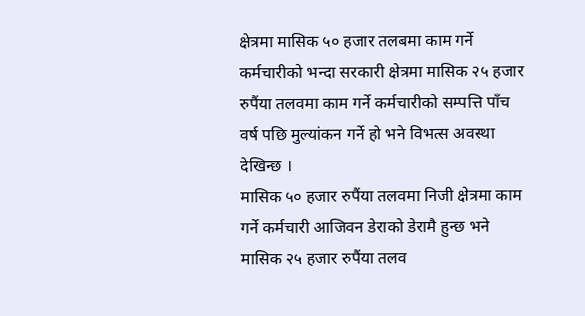क्षेत्रमा मासिक ५० हजार तलबमा काम गर्ने कर्मचारीको भन्दा सरकारी क्षेत्रमा मासिक २५ हजार रुपैंया तलवमा काम गर्ने कर्मचारीको सम्पत्ति पाँच वर्ष पछि मुल्यांकन गर्ने हो भने विभत्स अवस्था देखिन्छ ।
मासिक ५० हजार रुपैंया तलवमा निजी क्षेत्रमा काम गर्ने कर्मचारी आजिवन डेराको डेरामै हुन्छ भने मासिक २५ हजार रुपैंया तलव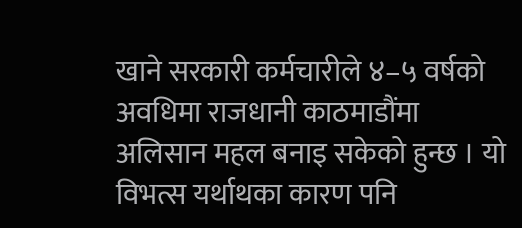खाने सरकारी कर्मचारीले ४–५ वर्षको अवधिमा राजधानी काठमाडौंमा अलिसान महल बनाइ सकेको हुन्छ । यो विभत्स यर्थाथका कारण पनि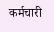कर्मचारी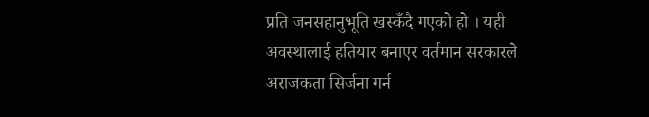प्रति जनसहानुभूति खस्कँदै गएको हो । यही अवस्थालाई हतियार बनाएर वर्तमान सरकारले अराजकता सिर्जना गर्न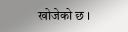खोजेको छ ।